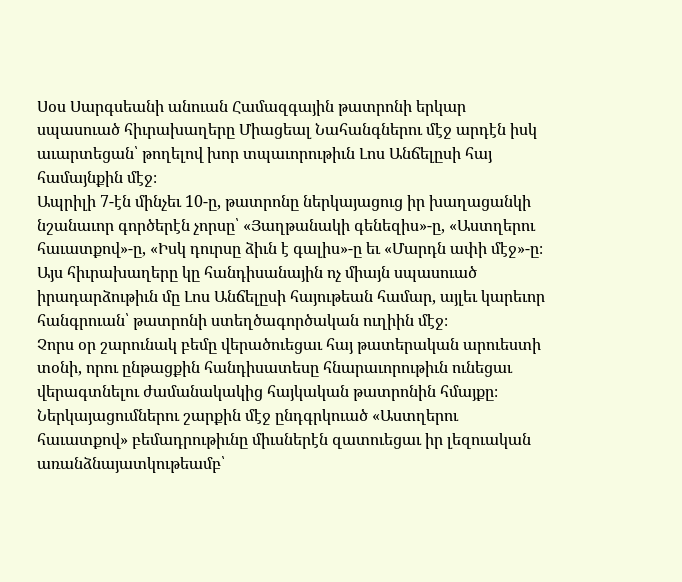Սօս Սարգսեանի անուան Համազգային թատրոնի երկար սպասուած հիւրախաղերը Միացեալ Նահանգներու մէջ արդէն իսկ աւարտեցան՝ թողելով խոր տպաւորութիւն Լոս Անճելըսի հայ համայնքին մէջ։
Ապրիլի 7-էն մինչեւ 10-ը, թատրոնը ներկայացուց իր խաղացանկի նշանաւոր գործերէն չորսը՝ «Յաղթանակի գենեզիս»-ը, «Աստղերու հաւատքով»-ը, «Իսկ դուրսը ձիւն է գալիս»-ը եւ «Մարդն ափի մէջ»-ը։
Այս հիւրախաղերը կը հանդիսանային ոչ միայն սպասուած իրադարձութիւն մը Լոս Անճելըսի հայութեան համար, այլեւ կարեւոր հանգրուան՝ թատրոնի ստեղծագործական ուղիին մէջ։
Չորս օր շարունակ բեմը վերածուեցաւ հայ թատերական արուեստի տօնի, որու ընթացքին հանդիսատեսը հնարաւորութիւն ունեցաւ վերագտնելու ժամանակակից հայկական թատրոնին հմայքը։
Ներկայացումներու շարքին մէջ ընդգրկուած «Աստղերու հաւատքով» բեմադրութիւնը միւսներէն զատուեցաւ իր լեզուական առանձնայատկութեամբ՝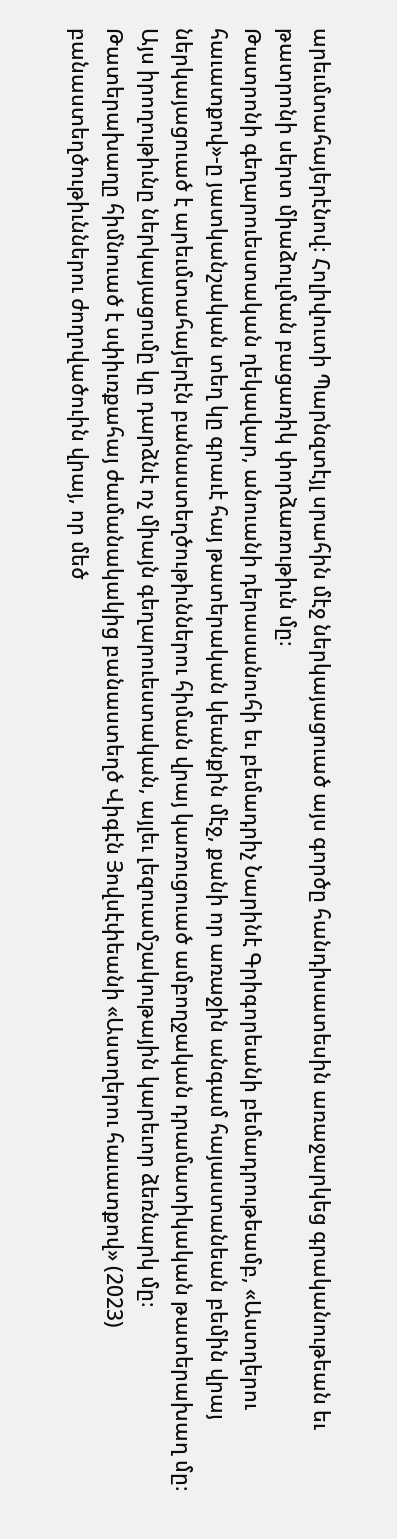արեւմտահայերէնով։ Հոլիվուտի Պարնզտէյլ սրահին մէջ ներկայացուած այս գործը հանդիսատեսին առաջարկեց գրականութեան եւ թատրոնի սերտ միաձուլման բացառիկ փորձառութիւն մը։
Թատրոնի գեղարուեստական ղեկավար, անուանի դերասանուհի եւ բեմադրիչ Նարինէ Գրիգորեանի բեմադրութեամբ, «Աստղերու հաւատքով»-ը յատկանշական տեղ կը գրաւէ հայ թատերական կեանքին մէջ, քանի որ առաջին անգամ հայաստանեան բեմին վրայ ներկայացուած է արեւմտահայերէն բանաստեղծութիւններու հիման վրայ կառուցուած ամբողջական դրամատիկական թատերախաղ մը։ Այս իրողութիւնը ներկայացումը կը դարձնէ ոչ միայն գեղարուեստական, այլեւ լեզուամշակութային կարեւոր ձեռնարկ մը։
Թատերախաղը հիմնուած է սփիւռքահայ ժամանակակից բանաստեղծ Վիգէն Յովսէփեանի «Աստղերու հաւատքով» (2023) բանաստեղծութիւններու ժողովածուին վրայ, որ մեծ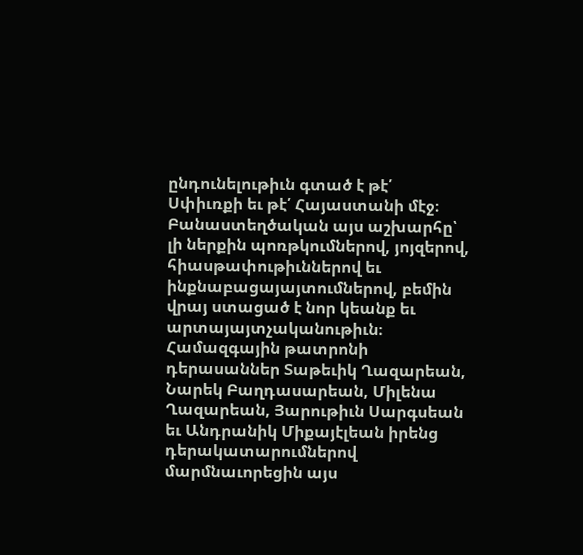ընդունելութիւն գտած է թէ՛ Սփիւռքի եւ թէ՛ Հայաստանի մէջ։
Բանաստեղծական այս աշխարհը՝ լի ներքին պոռթկումներով, յոյզերով, հիասթափութիւններով եւ ինքնաբացայայտումներով, բեմին վրայ ստացած է նոր կեանք եւ արտայայտչականութիւն։
Համազգային թատրոնի դերասաններ Տաթեւիկ Ղազարեան, Նարեկ Բաղդասարեան, Միլենա Ղազարեան, Յարութիւն Սարգսեան եւ Անդրանիկ Միքայէլեան իրենց դերակատարումներով մարմնաւորեցին այս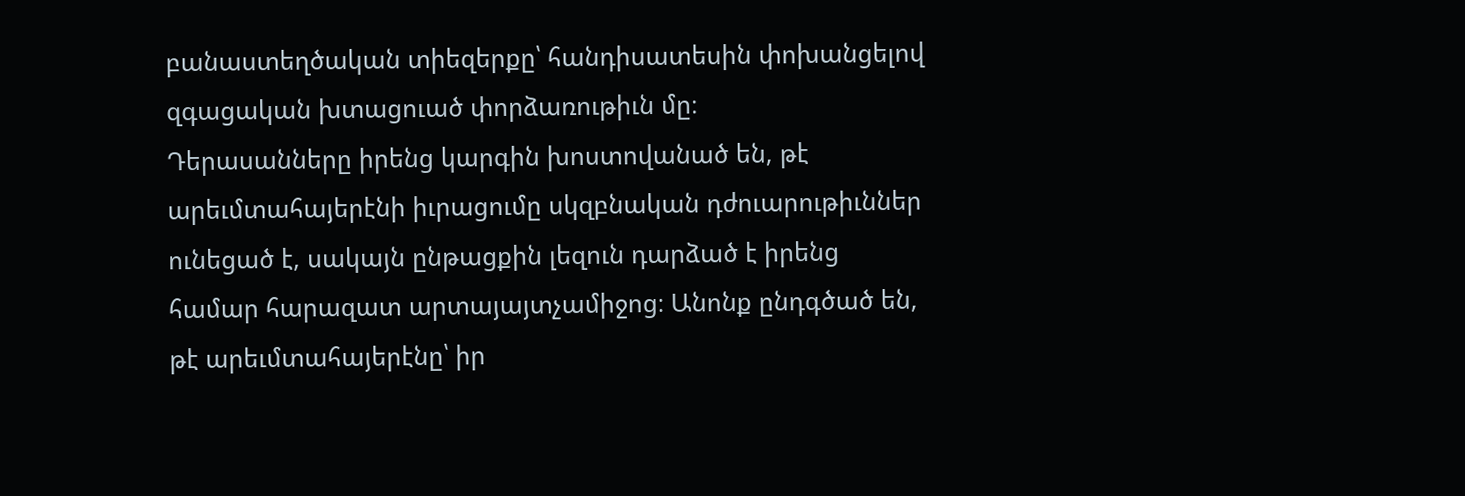բանաստեղծական տիեզերքը՝ հանդիսատեսին փոխանցելով զգացական խտացուած փորձառութիւն մը։
Դերասանները իրենց կարգին խոստովանած են, թէ արեւմտահայերէնի իւրացումը սկզբնական դժուարութիւններ ունեցած է, սակայն ընթացքին լեզուն դարձած է իրենց համար հարազատ արտայայտչամիջոց։ Անոնք ընդգծած են, թէ արեւմտահայերէնը՝ իր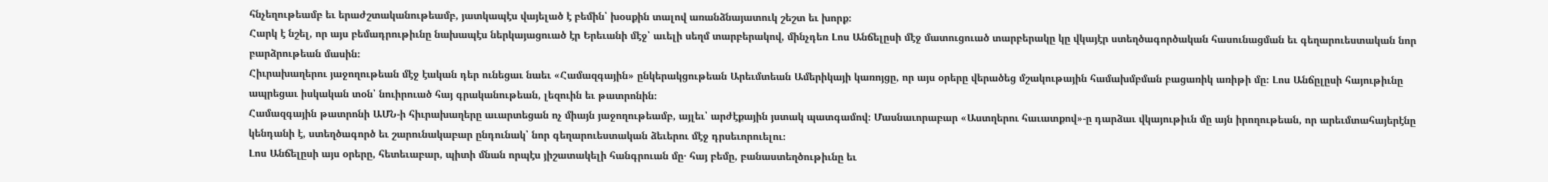հնչեղութեամբ եւ երաժշտականութեամբ, յատկապէս վայելած է բեմին՝ խօսքին տալով առանձնայատուկ շեշտ եւ խորք։
Հարկ է նշել, որ այս բեմադրութիւնը նախապէս ներկայացուած էր Երեւանի մէջ՝ աւելի սեղմ տարբերակով, մինչդեռ Լոս Անճելըսի մէջ մատուցուած տարբերակը կը վկայէր ստեղծագործական հասունացման եւ գեղարուեստական նոր բարձրութեան մասին։
Հիւրախաղերու յաջողութեան մէջ էական դեր ունեցաւ նաեւ «Համազգային» ընկերակցութեան Արեւմտեան Ամերիկայի կառոյցը, որ այս օրերը վերածեց մշակութային համախմբման բացառիկ առիթի մը։ Լոս Անճըլըսի հայութիւնը ապրեցաւ իսկական տօն՝ նուիրուած հայ գրականութեան, լեզուին եւ թատրոնին։
Համազգային թատրոնի ԱՄՆ-ի հիւրախաղերը աւարտեցան ոչ միայն յաջողութեամբ, այլեւ՝ արժէքային յստակ պատգամով։ Մասնաւորաբար «Աստղերու հաւատքով»-ը դարձաւ վկայութիւն մը այն իրողութեան, որ արեւմտահայերէնը կենդանի է, ստեղծագործ եւ շարունակաբար ընդունակ՝ նոր գեղարուեստական ձեւերու մէջ դրսեւորուելու։
Լոս Անճելըսի այս օրերը, հետեւաբար, պիտի մնան որպէս յիշատակելի հանգրուան մը․ հայ բեմը, բանաստեղծութիւնը եւ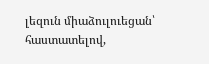լեզուն միաձուլուեցան՝ հաստատելով,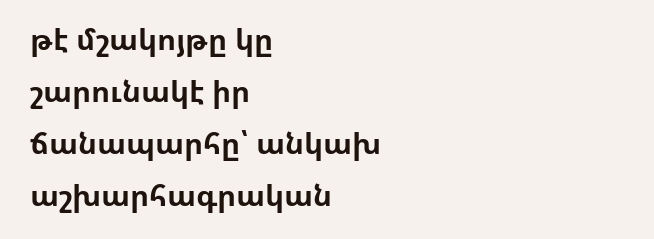թէ մշակոյթը կը շարունակէ իր ճանապարհը՝ անկախ աշխարհագրական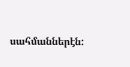սահմաններէն: